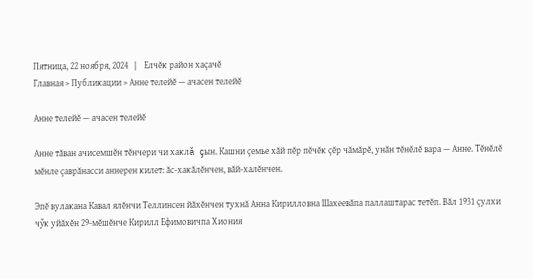Пятница, 22 ноября, 2024   |    Елчĕк район хаçачĕ
Главная > Публикации > Анне телейĕ — ачасен телейĕ

Анне телейĕ — ачасен телейĕ

Анне тăван ачисемшĕн тĕнчери чи хаклă çын. Кашни çемье хăй пĕр пĕчĕк çĕр чăмăрĕ, унăн тĕнĕлĕ вара — Анне. Тĕнĕлĕ мĕнле çаврăнасси аннерен килет: ăс-хакăлĕнчен, вăй-халĕнчен.

Эпĕ вулакана Кавал ялĕнчи Теллинсен йăхĕнчен тухнă Анна Кирилловна Шахеевăпа паллаштарас тетĕп. Вăл 1931 çулхи чỹк уйăхĕн 29-мĕшĕнче Кирилл Ефимовичпа Хиония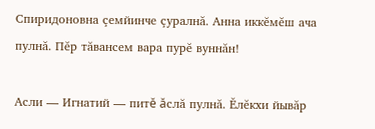Спиридоновна çемйинче çуралнă. Анна иккĕмĕш ача пулнă. Пĕр тăвансем вара пурĕ вуннăн!

Асли — Игнатий — питĕ ăслă пулнă. Ĕлĕкхи йывăр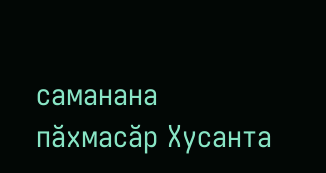саманана пăхмасăр Хусанта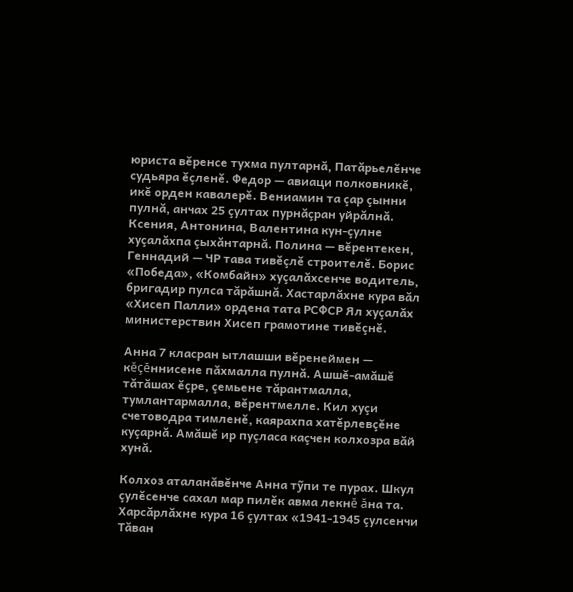юриста вĕренсе тухма пултарнă, Патăрьелĕнче судьяра ĕçленĕ. Федор — авиаци полковникĕ, икĕ орден кавалерĕ. Вениамин та çар çынни пулнă, анчах 25 çултах пурнăçран уйрăлнă. Ксения, Антонина, Валентина кун-çулне хуçалăхпа çыхăнтарнă. Полина — вĕрентекен, Геннадий — ЧР тава тивĕçлĕ строителĕ. Борис «Победа», «Комбайн» хуçалăхсенче водитель, бригадир пулса тăрăшнă. Хастарлăхне кура вăл «Хисеп Палли» ордена тата РСФСР Ял хуçалăх министерствин Хисеп грамотине тивĕçнĕ.

Анна 7 класран ытлашши вĕренеймен — кĕçĕннисене пăхмалла пулнă. Ашшĕ-амăшĕ тăтăшах ĕçре, çемьене тăрантмалла, тумлантармалла, вĕрентмелле. Кил хуçи счетоводра тимленĕ, каярахпа хатĕрлевçĕне куçарнă. Амăшĕ ир пуçласа каçчен колхозра вăй хунă.

Колхоз аталанăвĕнче Анна тỹпи те пурах. Шкул çулĕсенче сахал мар пилĕк авма лекнĕ ăна та. Харсăрлăхне кура 16 çултах «1941-1945 çулсенчи Тăван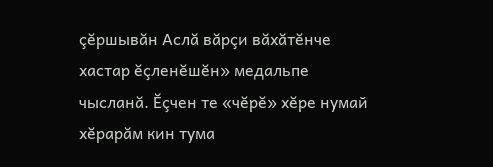çĕршывăн Аслă вăрçи вăхăтĕнче хастар ĕçленĕшĕн» медальпе чысланă. Ĕçчен те «чĕрĕ» хĕре нумай хĕрарăм кин тума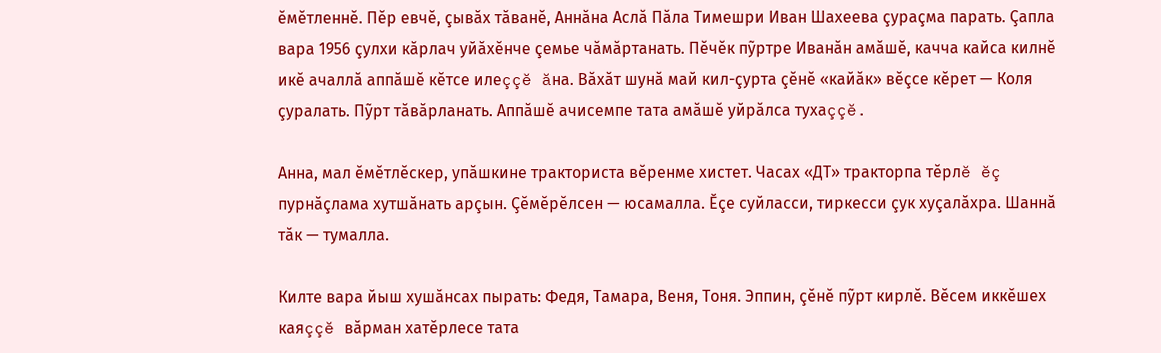ĕмĕтленнĕ. Пĕр евчĕ, çывăх тăванĕ, Аннăна Аслă Пăла Тимешри Иван Шахеева çураçма парать. Çапла вара 1956 çулхи кăрлач уйăхĕнче çемье чăмăртанать. Пĕчĕк пỹртре Иванăн амăшĕ, качча кайса килнĕ икĕ ачаллă аппăшĕ кĕтсе илеççĕ ăна. Вăхăт шунă май кил-çурта çĕнĕ «кайăк» вĕçсе кĕрет — Коля çуралать. Пỹрт тăвăрланать. Аппăшĕ ачисемпе тата амăшĕ уйрăлса тухаççĕ.

Анна, мал ĕмĕтлĕскер, упăшкине тракториста вĕренме хистет. Часах «ДТ» тракторпа тĕрлĕ ĕç пурнăçлама хутшăнать арçын. Çĕмĕрĕлсен — юсамалла. Ĕçе суйласси, тиркесси çук хуçалăхра. Шаннă тăк — тумалла.

Килте вара йыш хушăнсах пырать: Федя, Тамара, Веня, Тоня. Эппин, çĕнĕ пỹрт кирлĕ. Вĕсем иккĕшех каяççĕ вăрман хатĕрлесе тата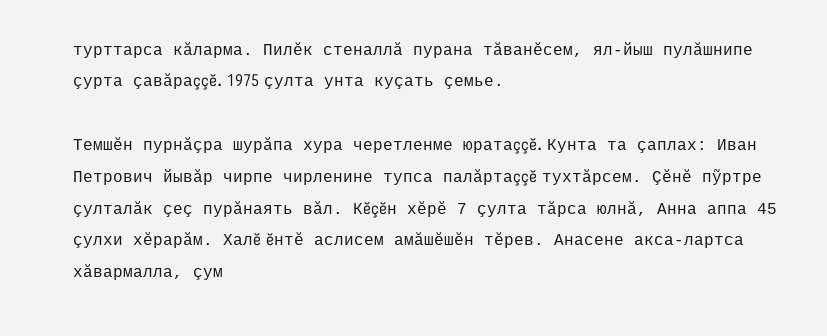турттарса кăларма. Пилĕк стеналлă пурана тăванĕсем, ял-йыш пулăшнипе çурта çавăраççĕ. 1975 çулта унта куçать çемье.

Темшĕн пурнăçра шурăпа хура черетленме юратаççĕ. Кунта та çаплах: Иван Петрович йывăр чирпе чирленине тупса палăртаççĕ тухтăрсем. Çĕнĕ пỹртре çулталăк çеç пурăнаять вăл. Кĕçĕн хĕрĕ 7 çулта тăрса юлнă, Анна аппа 45 çулхи хĕрарăм. Халĕ ĕнтĕ аслисем амăшĕшĕн тĕрев. Анасене акса-лартса хăвармалла, çум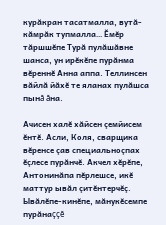курăкран тасатмалла, вутă-кăмрăк тупмалла… Ĕмĕр тăршшĕпе Турă пулăшăвне шанса, ун ирĕкĕпе пурăнма вĕреннĕ Анна аппа. Теллинсен вăйлă йăхĕ те яланах пулăшса пынă ăна.

Ачисен халĕ хăйсен çемйисем ĕнтĕ. Асли, Коля, сварщика вĕренсе çав специальноçпах ĕçлесе пурăнчĕ. Акчел хĕрĕпе, Антонинăпа пĕрлешсе, икĕ маттур ывăл çитĕнтерчĕç. Ывăлĕпе-кинĕпе, мăнукĕсемпе пурăнаççĕ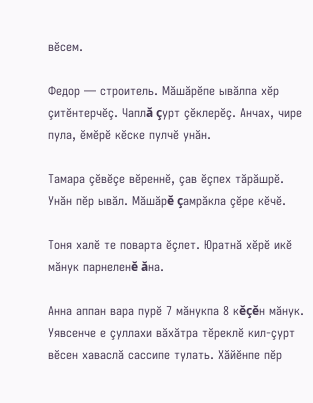вĕсем.

Федор — строитель. Мăшăрĕпе ывăлпа хĕр çитĕнтерчĕç. Чаплă çурт çĕклерĕç. Анчах, чире пула, ĕмĕрĕ кĕске пулчĕ унăн.

Тамара çĕвĕçе вĕреннĕ, çав ĕçпех тăрăшрĕ. Унăн пĕр ывăл. Мăшăрĕ çамрăкла çĕре кĕчĕ.

Тоня халĕ те поварта ĕçлет. Юратнă хĕрĕ икĕ мăнук парнеленĕ ăна.

Анна аппан вара пурĕ 7 мăнукпа 8 кĕçĕн мăнук. Уявсенче е çуллахи вăхăтра тĕреклĕ кил-çурт вĕсен хаваслă сассипе тулать. Хăйĕнпе пĕр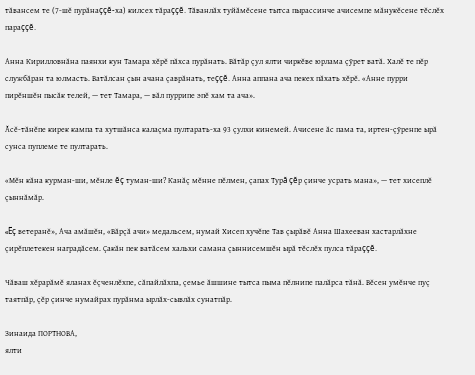тăвансем те (7-шĕ пурăнаççĕ-ха) килсех тăраççĕ. Тăванлăх туйăмĕсене тытса пырассинче ачисемпе мăнукĕсене тĕслĕх параççĕ.

Анна Кирилловнăна паянхи кун Тамара хĕрĕ пăхса пурăнать. Вăтăр çул ялти чиркĕве юрлама çỹрет ватă. Халĕ те пĕр службăран та юлмасть. Ватăлсан çын ачана çаврăнать, теççĕ. Анна аппана ача пекех пăхать хĕрĕ. «Анне пурри пирĕншĕн пысăк телей, — тет Тамара, — вăл пуррипе эпĕ хам та ача».

Ăсĕ-тăнĕпе кирек кампа та хутшăнса калаçма пултарать-ха 93 çулхи кинемей. Ачисене ăс пама та, иртен-çỹренпе ырă сунса пуплеме те пултарать.

«Мĕн кăна курман-ши, мĕнле ĕç туман-ши? Канăç мĕнне пĕлмен, çапах Турă çĕр çинче усрать мана», — тет хисеплĕ çыннăмăр.

«Ĕç ветеранĕ», Ача амăшĕн, «Вăрçă ачи» медальсем, нумай Хисеп хучĕпе Тав çырăвĕ Анна Шахееван хастарлăхне çирĕплетекен наградăсем. Çакăн пек ватăсем хальхи самана çыннисемшĕн ырă тĕслĕх пулса тăраççĕ.

Чăваш хĕрарăмĕ яланах ĕçченлĕхпе, сăпайлăхпа, çемье ăшшине тытса пыма пĕлнипе палăрса тăнă. Вĕсен умĕнче пуç таятпăр, çĕр çинче нумайрах пурăнма ырлăх-сывлăх сунатпăр.

Зинаида ПОРТНОВА,
ялти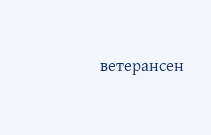ветерансен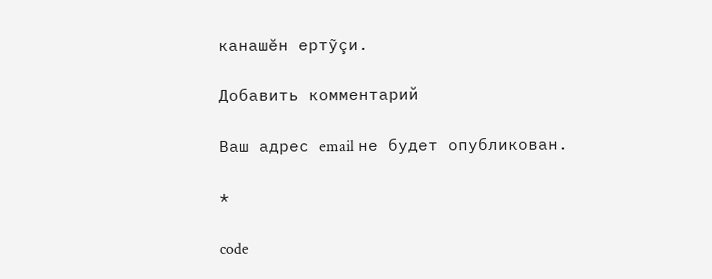канашĕн ертỹçи.

Добавить комментарий

Ваш адрес email не будет опубликован.

*

code